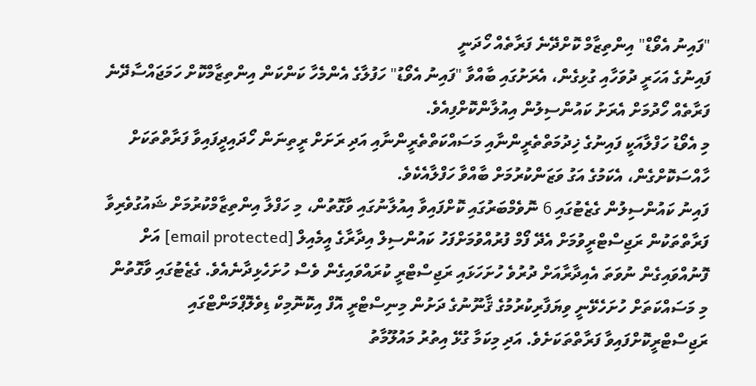"ފައިނު އެވޯޑް" އިންތިޒާމް ކޮށްދޭނެ ފަރާތެއް ހޯދަނީ
ފައިނުގެ އަހަރީ ދުވަހާއި ގުޅިގެން، އެރަށުގައި ބާއްވާ "ފައިނު އެވޯޑު" ހަފުލާގެ އެންމެހާ ކަންކަން އިންތިޒާމްކޮށް ހަމަޖައްސާދޭނެ ފަރާތެއް ހޯދުމަށް އެރަށު ކައުންސިލުން އިއުލާންކޮށްފިއެވެ.
މި އެވޯޑު ހަފްލާއަކީ ފައިނުގެ ޚިދުމަތްތެރީންނާއި މަސައްކަތްތެރީންނާއި އަދި ރަށަށް ރީތިނަން ހޯދައިދީފައިވާ ފަރާތްތަކަށް ހާއްސަކޮށްގެން، އެކަމުގެ އަގު ވަޒަންކުރުމަށް ބާއްވާ ހަފްލާއެކެވެ.
ފައިނު ކައުންސިލުން ގެޒެޓުގައި 6 ނޮވެމްބަރުގައި ކޮށްފައިވާ އިއުލާނުގައި ވާގޮތުން، މި ހަފްލާ އިންތިޒާމްކުރުމަށް ޝައުގުވެރިވާ ފަރާތްތަކުން ރަޖިސްޓްރީވުމަށް އެދޭ ފޯމް ފުރުއްވުމަށްފަހު ކައުންސިލް އިދާރާގެ އީމެއިލް [email protected] އަށް ފޮނުއްވައިގެން ނުވަތަ އެއިދާރާއަށް ދުރުވެ ހުށަހަޅައި ރަޖިސްޓްރީ ކުރައްވައިގެން ވެސް ހުށަހެޅިދާނެއެވެ. ގެޒެޓުގައި ވާގޮތުން މި މަސައްކަތަށް ހުށަހެޅޭނީ ވިޔަފާރިކުރުމުގެ ޤާނޫނުގެ ދަށުން މިނިސްޓްރީ އޮފް އިކޮނޮމިކް ޑިވެލޮޕްމަންޓްގައި ރަޖިސްޓްރީކޮށްފައިވާ ފަރާތްތަކަށެވެ. އަދި މިކަމާ ގުޅޭ އިތުރު މައުލޫމާތު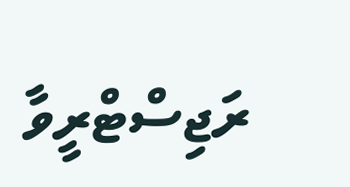ރަޖިސްޓްރީވާ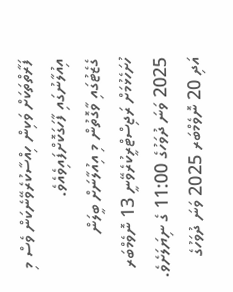ފަރާތްތަކަށް ވަކިން ހިއްސާކުރެވޭނެކަން ވެސް މި އިއުލާނުގައި ފާހަގަކޮށްފައިވެއެވެ.
ގެޒެޓުގައި ވާގޮތުން މި އިއުލާނަށް ބީލަން ހުށަހެޅުމަށް ރަޖިސްޓްރީކުރެވޭނީ 13 ނޮވެމްބަރ 2025 ވަނަ ދުވަހުގެ 11:00 ގެ ނިޔަލަށެވެ. އަދި 20 ނޮވެމްބަރ 2025 ވަނަ ދުވަހުގެ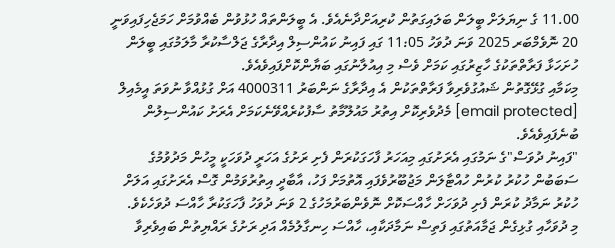11.00 ގެ ނިޔަލަށް ބީލަން ބަލައިގަތުން ކުރިއަށްދާނެއެވެ. އެ ބީލަންތައް ހުޅުވުން ބެއްވުމަށް ހަމަޖެހިފައިވަނީ 20 ނޮވެމްބަރ 2025 ވަނަ ދުވަހު 11:05 ގައި ފައިނު ކައުންސިލް އިދާރާގެ ޖަލްސާކުރާ މާލަމުގައި ބީލަން ހުށަހަޅާ ފަރާތްތަކުގެ ހާޒިރުގައި ކަމަށް ވެސް މި އިއުލާނުގައި ބަޔާންކޮށްފައިވެއެވެ.
މިކަމާއި ގުޅޭގޮތުން ޝައުގުވެރިވާ ފަރާތްތަކުން އެ އިދާރާގެ ނަންބަރު 4000311 އަށް ގުޅުއްވާ ނުވަތަ އީމެއިލް [email protected] މެދުވެރިކޮށް އިތުރު މައުލޫމާތު ސާފުކުރެއްވޭނެކަމަށް އެރަށު ކައުންސިލުން ބުނެފައިވެއެވެ.
"ފައިނު ދުވަސް"ގެ ނަމުގައި އެރަށުގައި މިއަހަރު ފާހަގަކުރަން ފެށި ރަށުގެ އަހަރީ ދުވަހަކީ މީހުން މަދުވުމުގެ ސަބަބުން ހުކުރު ކުރުން ހުއްޓާލަން މަޖުބޫރުވެފައި އޮތުމަށް ފަހު، އާބާދީ އިތުރުވަމުން ގޮސް އެރަށުގައި އަލަށް ހުކުރު ނަމާދު ކުރަން ފެށި ދުވަހަށް ހާއްސަކޮށް ނޮވެންބަރުމަހުގެ 2 ވަނަ ދުވަހު ފާހަގަކުރާ ހާއްސަ ދުވަހެކެވެ.
މި ދުވަހާއި ގުޅިގެން ޖަމާއަތުގައި ފަތިސް ނަމާދަކާއި، ހާއްސަ ހިނގާލުމެއް އަދި ރަށުގެ ރައްޔިތުން ބައިވެރިވާ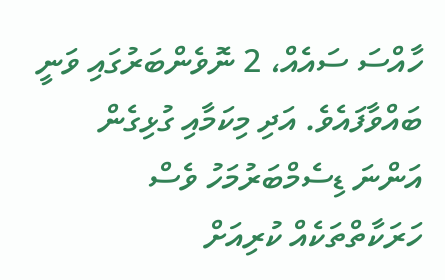ހާއްސަ ސައެއް، 2 ނޮވެންބަރުގައި ވަނީ ބައްވާފައެވެ. އަދި މިކަމާއި ގުޅިގެން އަންނަ ޑިސެމްބަރުމަހު ވެސް ހަރަކާތްތަކެއް ކުރިއަށް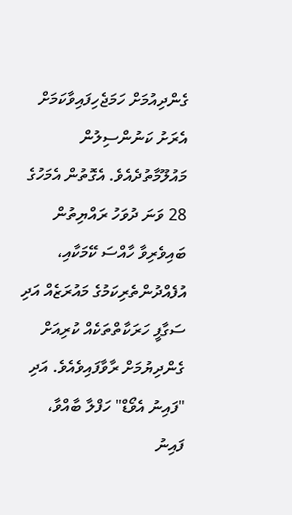ގެންދިއުމަށް ހަމަޖެހިފައިވާކަމަށް އެރަށު ކަނުންސިލުން މައުލޫމާތުދެއެވެ. އެގޮތުން އެމަހުގެ 28 ވަނަ ދުވަހު ރައްޔިތުން ބައިވެރިވާ ހާއްސަ ކޭމަކާއި، އުފެއްދުންތެރިކަމުގެ މައުރަޒެއް އަދި ސަގާފީ ހަރަކާތްތަކެއް ކުރިއަށް ގެންދިޔުމަށް ރާވާފައިވެއެވެ. އަދި "ފައިނު އެވޯޑް" ހަފްލާ ބާއްވާ، ފައިނު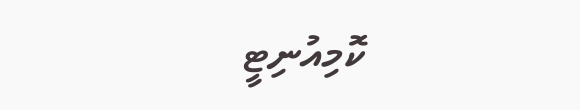ކޮމިއުނިޓީ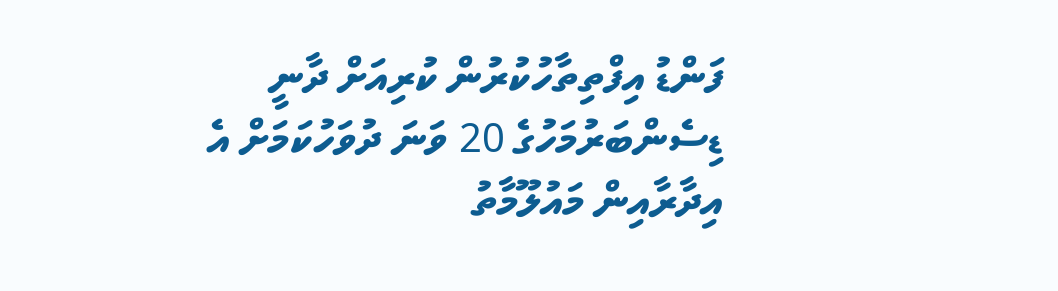ފަންޑު އިފްތިތާހުކުރުން ކުރިއަށް ދާނީ ޑިސެންބަރުމަހުގެ 20 ވަނަ ދުވަހުކަމަށް އެ އިދާރާއިން މައުލޫމާތު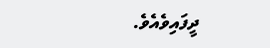ދީފައިވެއެވެ.